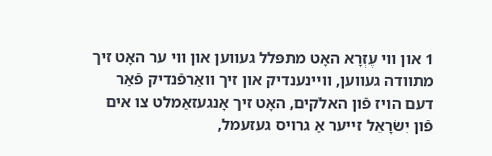1 און װי עֶזְרָא האָט מתפּלל געװען און װי ער האָט זיך מתװדה געװען, װײנענדיק און זיך װאַרפֿנדיק פֿאַר דעם הױז פֿון האלֹקים, האָט זיך אָנגעזאַמלט צו אים פֿון יִשׂרָאֵל זײער אַ גרױס געזעמל,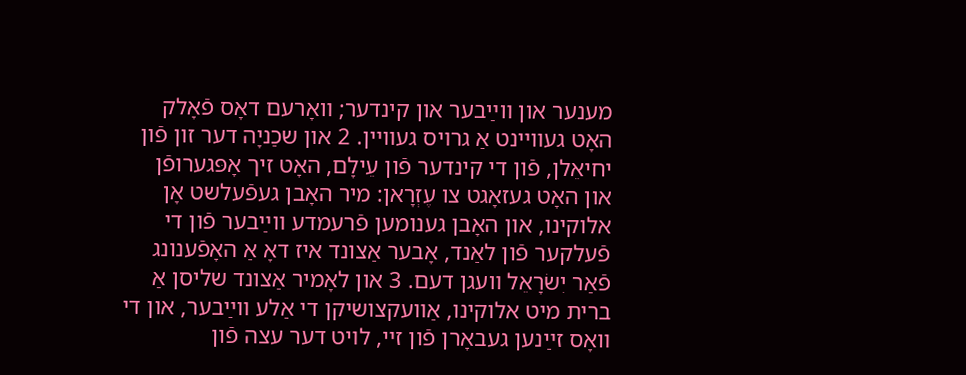מענער און װײַבער און קינדער; װאָרעם דאָס פֿאָלק האָט געװײנט אַ גרױס געװײן. 2 און שכַניָה דער זון פֿון יחיאֵלן, פֿון די קינדער פֿון עֵילָם, האָט זיך אָפּגערופֿן און האָט געזאָגט צו עֶזְרָאן: מיר האָבן געפֿעלשט אָן אלוקינו, און האָבן גענומען פֿרעמדע װײַבער פֿון די פֿעלקער פֿון לאַנד, אָבער אַצונד איז דאָ אַ האָפֿענונג פֿאַר יִשׂרָאֵל װעגן דעם. 3 און לאָמיר אַצונד שליסן אַ ברית מיט אלוקינו, אַװעקצושיקן די אַלע װײַבער, און די װאָס זײַנען געבאָרן פֿון זײ, לױט דער עצה פֿון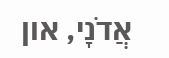אֲדֹנָי, און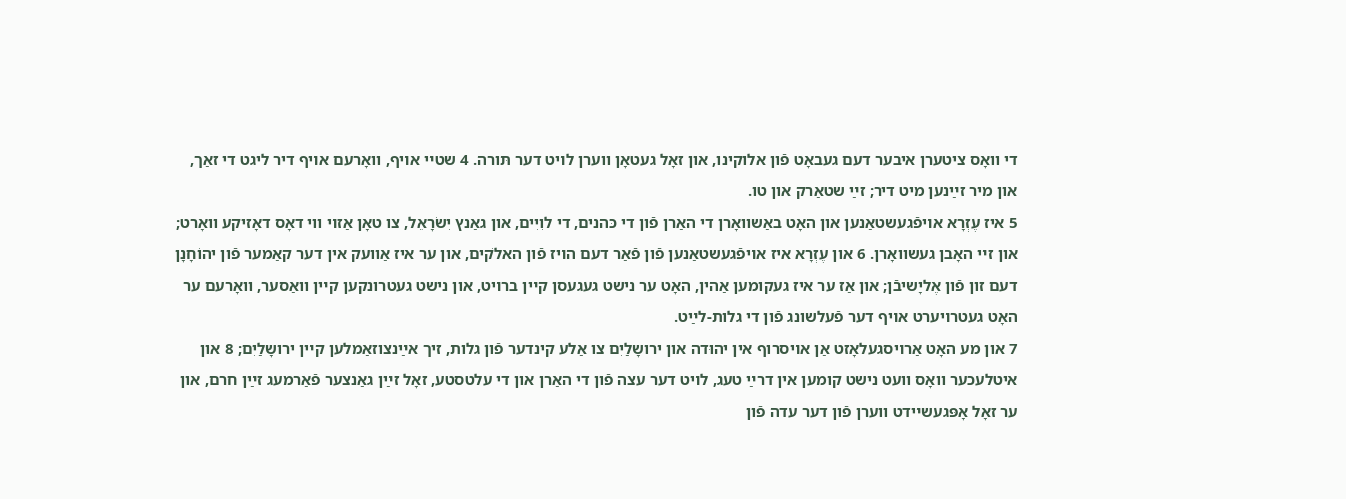די װאָס ציטערן איבער דעם געבאָט פֿון אלוקינו, און זאָל געטאָן װערן לױט דער תּורה. 4 שטײ אױף, װאָרעם אױף דיר ליגט די זאַך, און מיר זײַנען מיט דיר; זײַ שטאַרק און טו.
5 איז עֶזְרָא אױפֿגעשטאַנען און האָט באַשװאָרן די האַרן פֿון די כּהנים, די לוִיִים, און גאַנץ יִשׂרָאֵל, צו טאָן אַזױ װי דאָס דאָזיקע װאָרט; און זײ האָבן געשװאָרן. 6 און עֶזְרָא איז אױפֿגעשטאַנען פֿון פֿאַר דעם הױז פֿון האלֹקים, און ער איז אַװעק אין דער קאַמער פֿון יהוֹחָנָן דעם זון פֿון אֶליָשיבֿן; און אַז ער איז געקומען אַהין, האָט ער נישט געגעסן קײן ברױט, און נישט געטרונקען קײן װאַסער, װאָרעם ער האָט געטרױערט אױף דער פֿעלשונג פֿון די גלות-לײַט.
7 און מע האָט אַרױסגעלאָזט אַן אױסרוף אין יהוּדה און ירושָלַיִם צו אַלע קינדער פֿון גלות, זיך אײַנצוזאַמלען קײן ירושָלַיִם; 8 און איטלעכער װאָס װעט נישט קומען אין דרײַ טעג, לױט דער עצה פֿון די האַרן און די עלטסטע, זאָל זײַן גאַנצער פֿאַרמעג זײַן חרם, און ער זאָל אָפּגעשײדט װערן פֿון דער עדה פֿון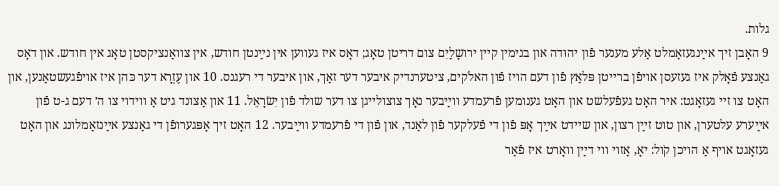גלות.
9 האָבן זיך אײַנגעזאַמלט אַלע מענער פֿון יהוּדה און בנימין קײן ירושָלַיִם צום דריטן טאָג; דאָס איז געװען אין נײַנטן חודש, אין צװאַנציקסטן טאָג אין חודש. און דאָס גאַנצע פֿאָלק איז געזעסן אױפֿן ברײטן פּלאַץ פֿון דעם הױז פֿון האלֹקים, ציטערנדיק איבער דער זאַך, און איבער די רעגנס. 10 און עֶזְרָא דער כּהן איז אױפֿגעשטאַנען, און האָט צו זײ געזאָגט: איר האָט געפֿעלשט און האָט גענומען פֿרעמדע װײַבער נאָך צוצולײגן צו דער שולד פֿון יִשׂרָאֵל. 11 און אַצונד גיט אַ װידױ צו ה׳ דעם ג-ט פֿון אײַערע עלטערן, און טוט זײַן רצון, און שײדט אײַך אָפּ פֿון די פֿעלקער פֿון לאַנד, און פֿון די פֿרעמדע װײַבער. 12 האָט זיך אָפּגערופֿן די גאַנצע אײַנזאַמלונג און האָט געזאָגט אױף אַ הױכן קֹול: יאָ, אַזױ װי דײַן װאָרט איז פֿאַר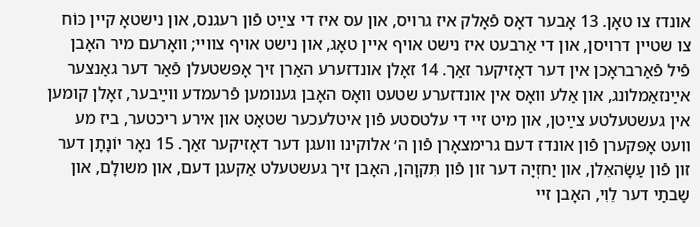אונדז צו טאָן. 13 אָבער דאָס פֿאָלק איז גרױס, און עס איז די צײַט פֿון רעגנס, און נישטאָ קײן כּוֹח צו שטײן דרױסן, און די אַרבעט איז נישט אױף אײן טאָג, און נישט אױף צװײ; װאָרעם מיר האָבן פֿיל פֿאַרבראָכן אין דער דאָזיקער זאַך. 14 זאָלן אונדזערע האַרן זיך אָפּשטעלן פֿאַר דער גאַנצער אײַנזאַמלונג, און אַלע װאָס אין אונדזערע שטעט װאָס האָבן גענומען פֿרעמדע װײַבער, זאָלן קומען אין געשטעלטע צײַטן, און מיט זײ די עלטסטע פֿון איטלעכער שטאָט און אירע ריכטער, ביז מע װעט אָפּקערן פֿון אונדז דעם גרימצאָרן פֿון ה׳ אלוקינו װעגן דער דאָזיקער זאַך. 15 נאָר יוֹנָתָן דער זון פֿון עַשָׂהאֵלן, און יַחזְיָה דער זון פֿון תִּקוָהן, האָבן זיך געשטעלט אַקעגן דעם, און משולָם, און שַבתַי דער לֵוִי, האָבן זײ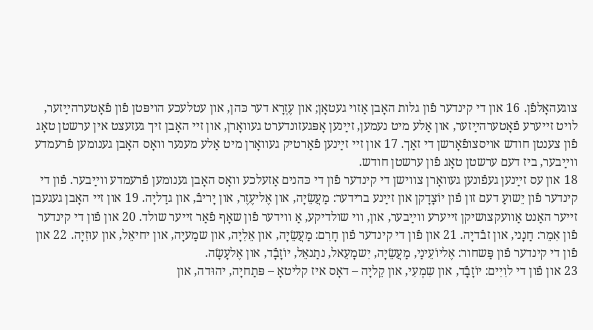צוגעהאָלפֿן. 16 און די קינדער פֿון גלות האָבן אַזױ געטאָן; און עֶזְרָא דער כּהן, און עטלעכע הױפּטן פֿון פֿאָטערהײַזער, לױט זײערע פֿאָטערהײַזער, און אַלע מיט נעמען, זײַנען אָפּגעזונדערט געװאָרן, און זײ האָבן זיך געזעצט אין ערשטן טאָג פֿון צענטן חודש אױסצופֿאָרשן די זאַך. 17 און זײ זײַנען פֿאַרטיק געװאָרן מיט אַלע מענער װאָס האָבן גענומען פֿרעמדע װײַבער, ביז דעם ערשטן טאָג פֿון ערשטן חודש.
18 און עס זײַנען געפֿונען געװאָרן צװישן די קינדער פֿון די כּהנים אַזעלכע װאָס האָבן גענומען פֿרעמדע װײַבער. פֿון די קינדער פֿון יֵשועַ דעם זון פֿון יוֹצָדָקן און זײַנע ברידער: מַעֲשֵׂיָה, און אֶליעֶזֶר, און יָריבֿ, און גדַליָה. 19 און זײ האָבן געגעבן זײער האַנט אַװעקצושיקן זײערע װײַבער, און, װי שולדיקע, אַ װידער פֿון שאָף פֿאַר זײער שולד. 20 און פֿון די קינדער פֿון אִמֵר: חַנָני, און זבֿדיָה. 21 און פֿון די קינדער פֿון חָרִם: מַעֲשֵׂיָה, און אֵלִיָה, און שמַעיָה, און יחיאֵל, און עוּזִיָה. 22 און פֿון די קינדער פֿון פַּשחור: אֶליוֹעֵינַי, מַעֲשֵׂיָה, יִשמָעֵאל, נתַנאֵל, יוֹזָבָֿד, און אֶלעָשָׂה.
23 און פֿון די לוִיִים: יוֹזָבָֿד, און שִמְעִי, און קֵליָה – דאָס איז קליטאָ – פּתַחיָה, יהוּדה, און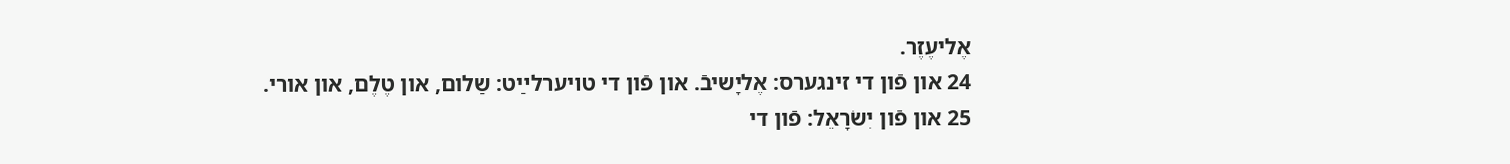אֶליעֶזֶר.
24 און פֿון די זינגערס: אֶליָשיבֿ. און פֿון די טױערלײַט: שַלום, און טֶלֶם, און אורי.
25 און פֿון יִשׂרָאֵל: פֿון די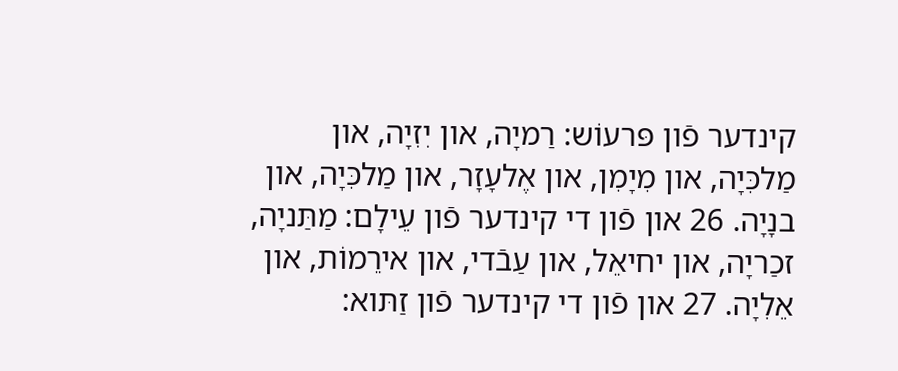קינדער פֿון פּרעוֹש: רַמיָה, און יִזִיָה, און מַלכִּיָה, און מִיָמִן, און אֶלעָזָר, און מַלכִּיָה, און בנָיָה. 26 און פֿון די קינדער פֿון עֵילָם: מַתַּניָה, זכַריָה, און יחיאֵל, און עַבֿדי, און אירֵמוֹת, און אֵלִיָה. 27 און פֿון די קינדער פֿון זַתּוא: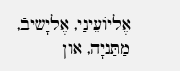אֶליוֹעֵינַי, אֶליָשיבֿ, מַתַּניָה, און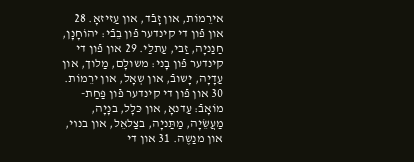אירֵמוֹת, און זָבֿד, און עַזיזאָ. 28 און פֿון די קינדער פֿון בֵבֿי: יהוֹחָנָן, חַנַניָה, זַבי, עַתלַי. 29 און פֿון די קינדער פֿון בָני: משולָם, מַלוך, און עַדָיָה, יָשובֿ, און שְאָל, און ירֵמוֹת. 30 און פֿון די קינדער פֿון פַּחַת-מוֹאָבֿ: עַדנאָ, און כּלָל, בנָיָה, מַעֲשֵׂיָה, מַתַּניָה, בצַלאֵל, און בנױ, און מנַשֶה. 31 און די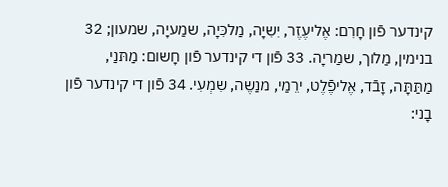קינדער פֿון חָרִם: אֶליעֶזֶר, יִשִיָה, מַלכִּיָה, שמַעיָה, שמעון; 32 בנימין, מַלוך, שמַריָה. 33 פֿון די קינדער פֿון חָשום: מַתּנַי, מַתַּתָּה, זָבֿד, אֶליפֶֿלֶט, ירֵמַי, מנַשֶה, שִמְעִי. 34 פֿון די קינדער פֿון בָני: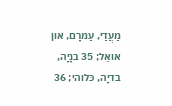מַעֲדַי, עַמרָם, און אואֵל; 35 בנָיָה, בדיָה, כּלוהי; 36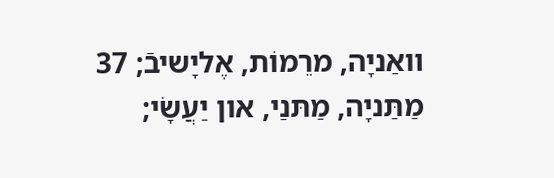װאַניָה, מרֵמוֹת, אֶליָשיבֿ; 37 מַתַּניָה, מַתּנַי, און יַעֲשָׂי;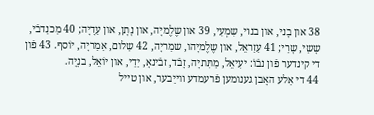38 און בָני, און בנױ, שִמְעִי, 39 און שֶלֶמיָה, און נָתָן, און עַדָיָה; 40 מַכנַדבֿי, שָשַי, שָרַי; 41 עַזַראֵל, און שֶלֶמיָהו, שמַריָה, 42 שַלום, אַמַריָה, יוֹסף. 43 פֿון די קינדער פֿון נבֿוֹ: יעִיאֵל, מַתִּתיָה, זָבֿד, זבֿינאָ, יַדַי, און יוֹאֵל, בנָיָה.
44 די אַלע האָבן גענומען פֿרעמדע װײַבער, און טײל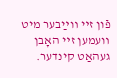פֿון זײ װײַבער מיט װעמען זײ האָבן געהאַט קינדער.